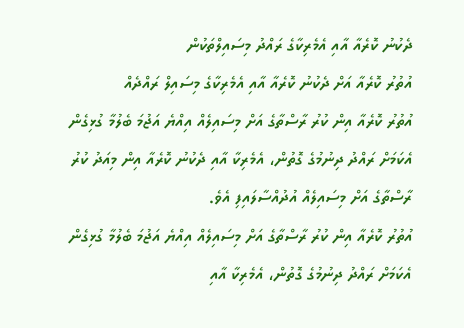ދެކުނު ކޮރެއާ އާއި އެމެރިކާގެ ރައްދު މިސައިލްތަކުން
އުތުރު ކޮރެއާ އަށް ދެކުނު ކޮރެއާ އާއި އެމެރިކާގެ މިސައިލް ރައްދެއް
އުތުރު ކޮރެއާ އިން ކުރު ރާސްތާގެ އަށް މިސައިލެއް އިއްޔެ އަޖުމަ ބެލުމާ ގުޅިގެން އެކަމަށް ރައްދު ދިނުމުގެ ގޮތުން، އެމެރިކާ އާއި ދެކުނު ކޮރެއާ އިން މިއަދު ކުރު ރާސްތާގެ އަށް މިސައިލެއް އުދުއްސާލައިފި އެވެ.
އުތުރު ކޮރެއާ އިން ކުރު ރާސްތާގެ އަށް މިސައިލެއް އިއްޔެ އަޖުމަ ބެލުމާ ގުޅިގެން އެކަމަށް ރައްދު ދިނުމުގެ ގޮތުން، އެމެރިކާ އާއި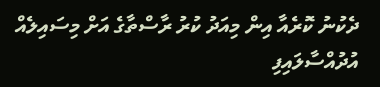ދެކުނު ކޮރެއާ އިން މިއަދު ކުރު ރާސްތާގެ އަށް މިސައިލެއް އުދުއްސާލައިފި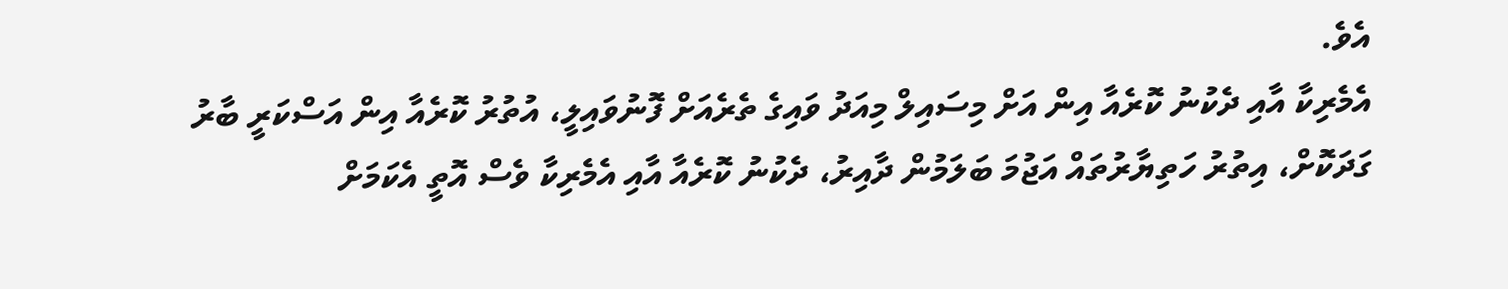އެވެ.
އެމެރިކާ އާއި ދެކުނު ކޮރެއާ އިން އަށް މިސައިލް މިއަދު ވައިގެ ތެރެއަށް ފޮނުވައިލީ، އުތުރު ކޮރެއާ އިން އަސްކަރީ ބާރު ގަދަކޮށް، އިތުރު ހަތިޔާރުތައް އަޖުމަ ބަލަމުން ދާއިރު، ދެކުނު ކޮރެއާ އާއި އެމެރިކާ ވެސް އޮތީ އެކަމަށް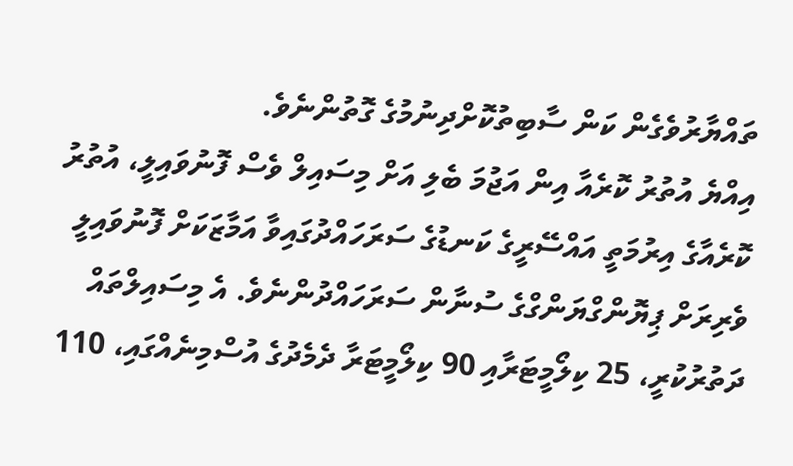ތައްޔާރުވެގެން ކަން ސާބިތުކޮށްދިނުމުގެ ގޮތުންނެވެ.
އިއްޔެ އުތުރު ކޮރެއާ އިން އަޖުމަ ބެލި އަށް މިސައިލް ވެސް ފޮނުވައިލީ، އުތުރު ކޮރެއާގެ އިރުމަތީ އައްސޭރީގެ ކަނޑުގެ ސަރަހައްދުގައިވާ އަމާޒަކަށް ފޮނުވައިލީ ވެރިރަށް ޕިޔޮންގްޔަންގްގެ ސުނާން ސަރަހައްދުންނެވެ. އެ މިސައިލްތައް ދަތުރުކުރީ، 25 ކިލޯމީޓަރާއި 90 ކިލޯމީޓަރާ ދެމެދުގެ އުސްމިނެއްގައި، 110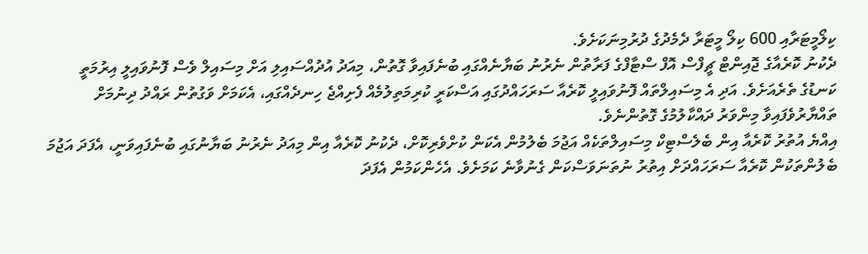ކިލޯމީޓަރާއި 600 ކިލޯ މީޓަރާ ދެމެދުގެ ދުރުމިނަކަށެވެ.
ދެކުނު ކޮރެއާގެ ޖޮއިންޓް ޗީފްސް އޮފް ސްޓާފްގެ ފަރާތުން ނެރުނު ބަޔާނެއްގައި ބުނެފައިވާ ގޮތުން، މިއަދު އުދުއްސައިލި އަށް މިސައިލް ވެސް ފޮނުވައިލީ އިރުމަތީ ކަނޑުގެ ތެރެއަށެވެ. އަދި އެ މިސައިލްތައް ފޮނުވައިލީ ކޮރެއާ ސަރަހައްދުގައި އަސްކަރީ ކުރިމަތިލުމެއް ފެށިއްޖެ ހިނދެއްގައި، އެކަމަށް ވަގުތުން ރައްދު ދިނުމަށް ތައްޔާރުވެފައިވާ މިންވަރު ދައްކާލުމުގެ ގޮތުންނެވެ.
އިއްޔެ އުތުރު ކޮރެއާ އިން ބެލެސްޓިކް މިސައިލްތަކެއް އަޖުމަ ބެލުމުން އެކަން ކުށްވެރިކޮށް، ދެކުނު ކޮރެއާ އިން މިއަދު ނެރުނު ބަޔާނުގައި ބުނެފައިވަނީ، އެފަދަ އަޖުމަ ބެލުންތަކުން ކޮރެއާ ސަރަހައްދަށް އިތުރު ނުތަނަވަސްކަން ގެނުވާނެ ކަމަށެވެ. އެހެންކަމުން އެފަދަ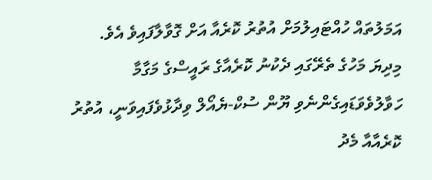އަމަލުތައް ހުއްޓައިލުމަށް އުތުރު ކޮރެއާ އަށް ގޮވާލާފައިވެ އެވެ.
މިދިޔަ މަހުގެ ތެރޭގައި ދެކުނު ކޮރެއާގެ ރައީސްގެ މަގާމާ ހަވާލުވެވަޑައިގެންނެވި ޔޫން ސުކް-ޔެއޯލް ވިދާޅުވެފައިވަނީ، އުތުރު ކޮރެއާއާ މެދު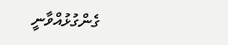ގެންގުޅުއްވާނީ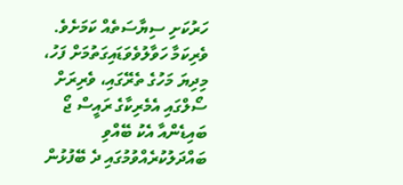ހަރުކަށި ސިޔާސަތެއް ކަމަށެވެ. ވެރިކަމާ ހަވާލުވެވަޑައިގަތުމަށް ފަހު، މިދިޔަ މަހުގެ ތެރޭގައި، ވެރިރަށް ސޯލްގައި އެމެރިކާގެ ރައީސް ޖޯ ބައިޑެންއާ އެކު ބޭއްވި ބައްދަލުކުރެއްވުމުގައި ދެ ބޭފުޅުން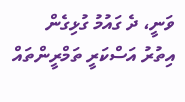ވަނީ، ދެ ގައުމު ގުޅިގެން އިތުރު އަސްކަރީ ތަމްރީންތައް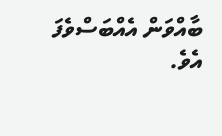ބާއްވަން އެއްބަސްވެފަ އެވެ.